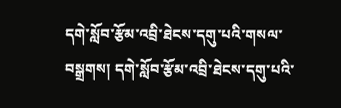དགེ་སློབ་རྩོམ་འབྲི་ཐེངས་དགུ་པའི་གསལ་བསྒྲགས། དགེ་སློབ་རྩོམ་འབྲི་ཐེངས་དགུ་པའི་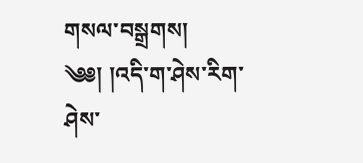གསལ་བསྒྲགས། ༄༅། །འདི་ག་ཤེས་རིག་ཤེས་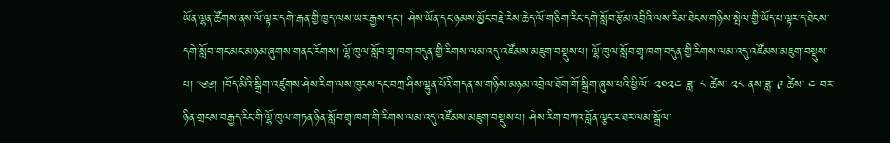ཡོན་ལྷན་ཚོགས་ནས་ལོ་ལྟར་དགེ་རྒན་གྱི་ཁྱད་ལས་ཡར་རྒྱས་དང་། ཤེས་ཡོན་དང་ཉམས་མྱོང་བརྗེ་རེས་ཆེད་ལོ་གཅིག་རིང་དགེ་སློབ་རྩོམ་འབྲིའི་ལས་རིམ་ཐེངས་གཉིས་སྤེལ་གྱི་ཡོད་པ་ལྟར་ད་ཐེངས་དགེ་སློབ་གང་མང་མཉམ་ཞུགས་གནང་རོགས། ལྷོ་ཁུལ་སློབ་གྲྭ་ཁག་བདུན་གྱི་རིགས་ལམ་འདུ་འཛོམས་མཇུག་བསྡུས་པ། ལྷོ་ཁུལ་སློབ་གྲྭ་ཁག་བདུན་གྱི་རིགས་ལམ་འདུ་འཛོམས་མཇུག་བསྡུས་པ། ༄༅། །བོད་མིའི་སྒྲིག་འཛུགས་ཤེས་རིག་ལས་ཁུངས་དང་བཀྲ་ཤིས་ལྷུན་པོའི་གདན་ས་གཉིས་མཉམ་འབྲེལ་ཐོག་གོ་སྒྲིག་ཞུས་པའི་ཕྱི་ལོ་ ༢༠༢༤ ཟླ་ ༨ ཚེས་ ༢༨ ནས་ཟླ་ ༩ ཚེས་ ༤ བར་ཉིན་གྲངས་བརྒྱད་རིང་གི་ལྷོ་ཁུལ་གཏན་ཉིན་སློབ་གྲྭ་ཁག་གི་རིགས་ལམ་འདུ་འཛོམས་མཇུག་བསྡུས་པ། ཤེས་རིག་བཀའ་བློན་ལྕང་ར་ཐར་ལམ་སྒྲོལ་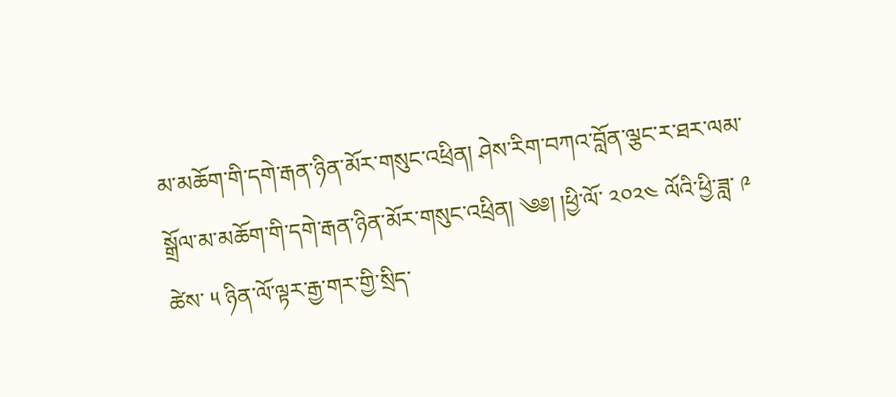མ་མཆོག་གི་དགེ་རྒན་ཉིན་མོར་གསུང་འཕྲིན། ཤེས་རིག་བཀའ་བློན་ལྕང་ར་ཐར་ལམ་སྒྲོལ་མ་མཆོག་གི་དགེ་རྒན་ཉིན་མོར་གསུང་འཕྲིན། ༄༅། །ཕྱི་ལོ་ ༢༠༢༤ ལོའི་ཕྱི་ཟླ་ ༩ ཚེས་ ༥ ཉིན་ལོ་ལྟར་རྒྱ་གར་གྱི་སྲིད་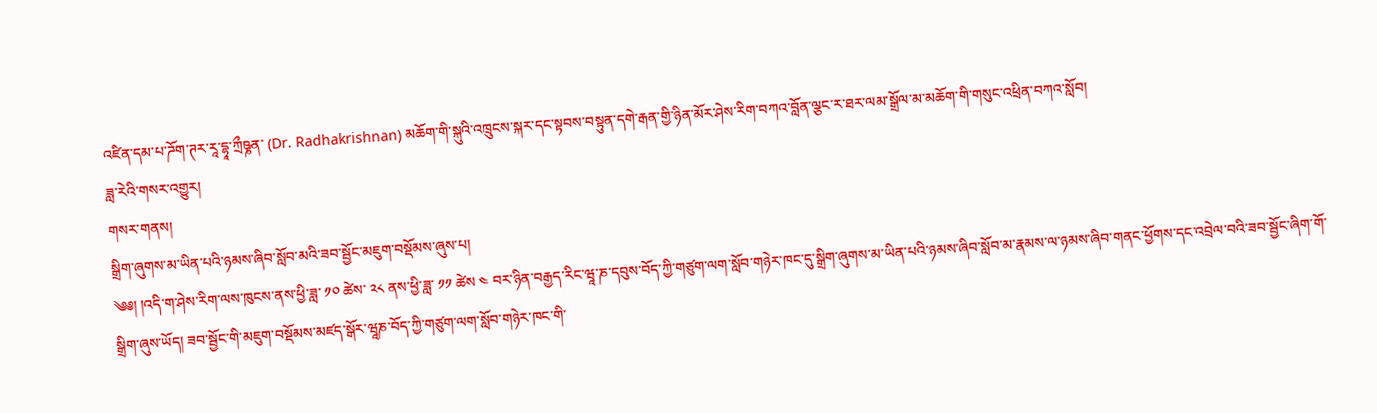འཛིན་དམ་པ་ཌོག་ཊར་རཱ་དྷཱ་ཀྲྀཥྞན་ (Dr. Radhakrishnan) མཆོག་གི་སྐུའི་འཁྲུངས་སྐར་དང་སྟབས་བསྟུན་དགེ་རྒན་གྱི་ཉིན་མོར་ཤེས་རིག་བཀའ་བློན་ལྕང་ར་ཐར་ལམ་སྒྲོལ་མ་མཆོག་གི་གསུང་འཕྲིན་བཀའ་སློབ།
ཟླ་རེའི་གསར་འགྱུར།
གསར་གནས།
སྒྲིག་ཞུགས་མ་ཡིན་པའི་ཉམས་ཞིབ་སློབ་མའི་ཟབ་སྦྱོང་མཇུག་བསྡོམས་ཞུས་པ།
༄༅། །འདི་ག་ཤེས་རིག་ལས་ཁུངས་ནས་ཕྱི་ཟླ་ ༡༠ ཚེས་ ༢༨ ནས་ཕྱི་ཟླ་ ༡༡ ཚེས ༤ བར་ཉིན་བརྒྱད་རིང་ཝཱ་ཎ་དབུས་བོད་ཀྱི་གཙུག་ལག་སློབ་གཉེར་ཁང་དུ་སྒྲིག་ཞུགས་མ་ཡིན་པའི་ཉམས་ཞིབ་སློབ་མ་རྣམས་ལ་ཉམས་ཞིབ་གནང་ཕྱོགས་དང་འབྲེལ་བའི་ཟབ་སྦྱོང་ཞིག་གོ་སྒྲིག་ཞུས་ཡོད། ཟབ་སྦྱོང་གི་མཇུག་བསྡོམས་མཛད་སྒོར་ཝཱཎ་བོད་ཀྱི་གཙུག་ལག་སློབ་གཉེར་ཁང་གི་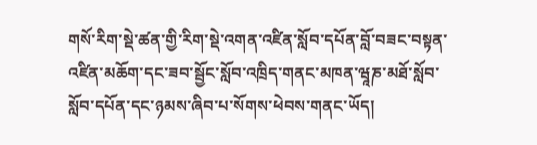གསོ་རིག་སྡེ་ཚན་གྱི་རིག་སྡེ་འགན་འཛིན་སློབ་དཔོན་བློ་བཟང་བསྟན་འཛིན་མཆོག་དང་ཟབ་སྦྱོང་སློབ་འཁྲིད་གནང་མཁན་ཝཱཎ་མཐོ་སློབ་སློབ་དཔོན་དང་ཉམས་ཞིབ་པ་སོགས་ཕེབས་གནང་ཡོད།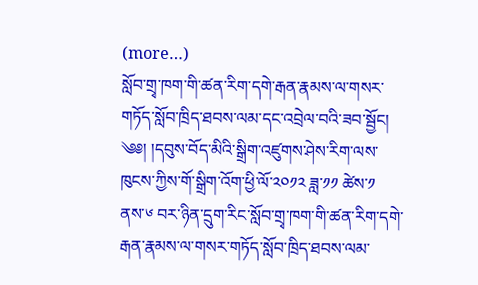(more…)
སློབ་གྲྭ་ཁག་གི་ཚན་རིག་དགེ་རྒན་རྣམས་ལ་གསར་གཏོད་སློབ་ཁྲིད་ཐབས་ལམ་དང་འབྲེལ་བའི་ཟབ་སྦྱོང།
༄༅། །དབུས་བོད་མིའི་སྒྲིག་འཛུགས་ཤེས་རིག་ལས་ཁུངས་ཀྱིས་གོ་སྒྲིག་འོག་ཕྱི་ལོ་༢༠༡༢ ཟླ་༡༡ ཚེས་༡ ནས་༦ བར་ཉིན་དྲུག་རིང་སློབ་གྲྭ་ཁག་གི་ཚན་རིག་དགེ་རྒན་རྣམས་ལ་གསར་གཏོད་སློབ་ཁྲིད་ཐབས་ལམ་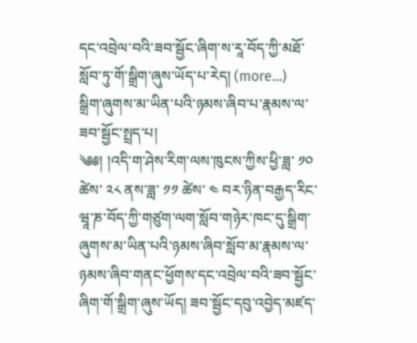དང་འབྲེལ་བའི་ཟབ་སྦྱོང་ཞིག་ས་རཱ་བོད་ཀྱི་མཐོ་སློབ་ཏུ་གོ་སྒྲིག་ཞུས་ཡོད་པ་རེད། (more…)
སྒྲིག་ཞུགས་མ་ཡིན་པའི་ཉམས་ཞིབ་པ་རྣམས་ལ་ཟབ་སྦྱོང་སྤྲད་པ།
༄༅། །འདི་ག་ཤེས་རིག་ལས་ཁུངས་ཀྱིས་ཕྱི་ཟླ་ ༡༠ ཚེས་ ༢༨ ནས་ཟླ་ ༡༡ ཚེས་ ༤ བར་ཉིན་བརྒྱད་རིང་ཝཱ་ཎ་བོད་ཀྱི་གཙུག་ལག་སློབ་གཉེར་ཁང་དུ་སྒྲིག་ཞུགས་མ་ཡིན་པའི་ཉམས་ཞིབ་སློབ་མ་རྣམས་ལ་ཉམས་ཞིབ་གནང་ཕྱོགས་དང་འབྲེལ་བའི་ཟབ་སྦྱོང་ཞིག་གོ་སྒྲིག་ཞུས་ཡོད། ཟབ་སྦྱོང་དབུ་འབྱེད་མཛད་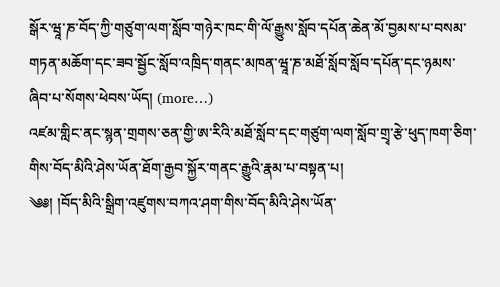སྒོར་ཝཱ་ཎ་བོད་ཀྱི་གཙུག་ལག་སློབ་གཉེར་ཁང་གི་ལོ་རྒྱུས་སློབ་དཔོན་ཆེན་མོ་བྱམས་པ་བསམ་གཏན་མཆོག་དང་ཟབ་སྦྱོང་སློབ་འཁྲིད་གནང་མཁན་ཝཱ་ཎ་མཐོ་སློབ་སློབ་དཔོན་དང་ཉམས་ཞིབ་པ་སོགས་ཕེབས་ཡོད། (more…)
འཛམ་གླིང་ནང་སྙན་གྲགས་ཅན་གྱི་ཨ་རིའི་མཐོ་སློབ་དང་གཙུག་ལག་སློབ་གྲྭ་རྩེ་ཕུད་ཁག་ཅིག་གིས་བོད་མིའི་ཤེས་ཡོན་ཐོག་རྒྱབ་སྐྱོར་གནང་རྒྱུའི་རྣམ་པ་བསྟན་པ།
༄༅། །བོད་མིའི་སྒྲིག་འཛུགས་བཀའ་ཤག་གིས་བོད་མིའི་ཤེས་ཡོན་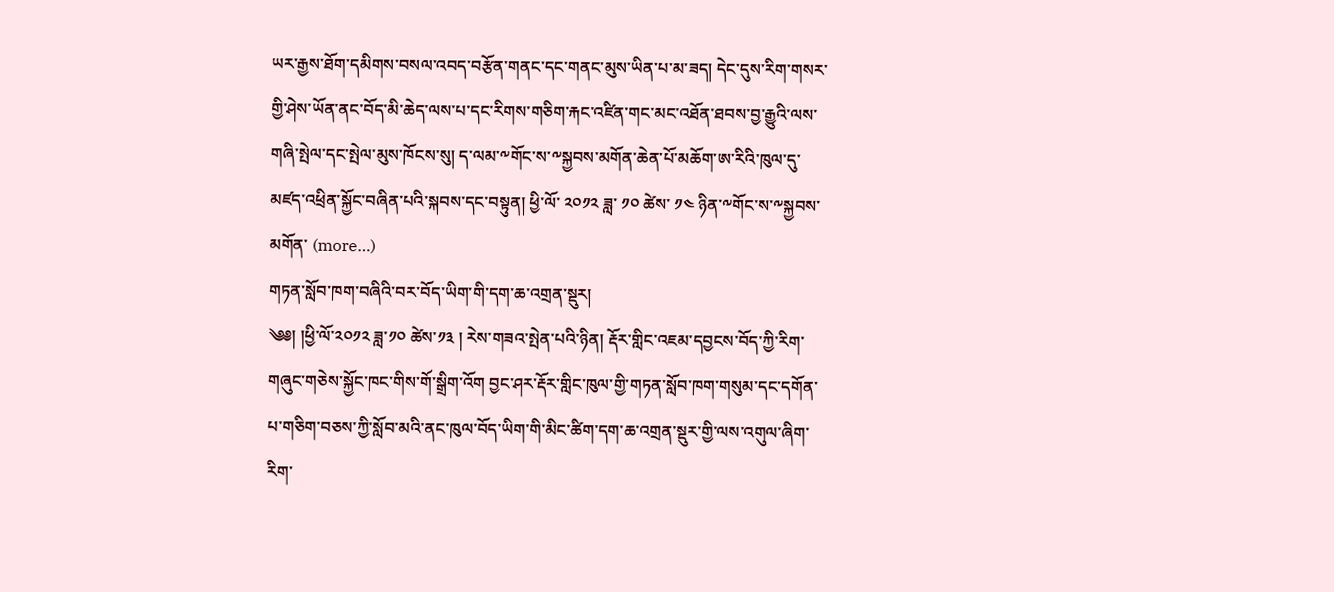ཡར་རྒྱས་ཐོག་དམིགས་བསལ་འབད་བརྩོན་གནང་དང་གནང་མུས་ཡིན་པ་མ་ཟད། དེང་དུས་རིག་གསར་གྱི་ཤེས་ཡོན་ནང་བོད་མི་ཆེད་ལས་པ་དང་རིགས་གཅིག་རྐང་འཛིན་གང་མང་འཐོན་ཐབས་བྱ་རྒྱུའི་ལས་གཞི་སྤེལ་དང་སྤེལ་མུས་ཁོངས་སུ། ད་ལམ་༸གོང་ས་༸སྐྱབས་མགོན་ཆེན་པོ་མཆོག་ཨ་རིའི་ཁུལ་དུ་མཛད་འཕྲིན་སྐྱོང་བཞིན་པའི་སྐབས་དང་བསྟུན། ཕྱི་ལོ་ ༢༠༡༢ ཟླ་ ༡༠ ཚེས་ ༡༤ ཉིན་༸གོང་ས་༸སྐྱབས་མགོན་ (more…)
གཏན་སློབ་ཁག་བཞིའི་བར་བོད་ཡིག་གི་དག་ཆ་འགྲན་སྡུར།
༄༅། །ཕྱི་ལོ་༢༠༡༢ ཟླ་༡༠ ཚེས་༡༣ ། རེས་གཟའ་སྤེན་པའི་ཉིན། རྡོར་གླིང་འཇམ་དབྱངས་བོད་ཀྱི་རིག་གཞུང་གཅེས་སྐྱོང་ཁང་གིས་གོ་སྒྲིག་འོག བྱང་ཤར་རྡོར་གླིང་ཁུལ་གྱི་གཏན་སློབ་ཁག་གསུམ་དང་དགོན་པ་གཅིག་བཅས་ཀྱི་སློབ་མའི་ནང་ཁུལ་བོད་ཡིག་གི་མིང་ཚིག་དག་ཆ་འགྲན་སྡུར་གྱི་ལས་འགུལ་ཞིག་རིག་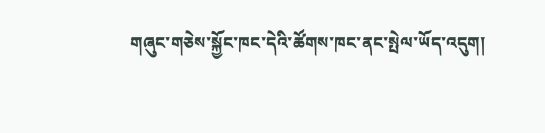གཞུང་གཅེས་སྐྱོང་ཁང་དེའི་ཚོགས་ཁང་ནང་སྤེལ་ཡོད་འདུག།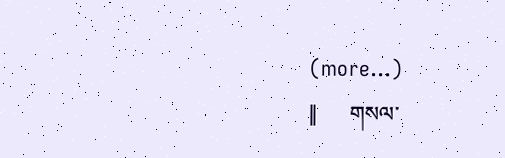(more…)
||      གསལ་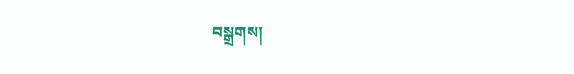བསྒྲགས།